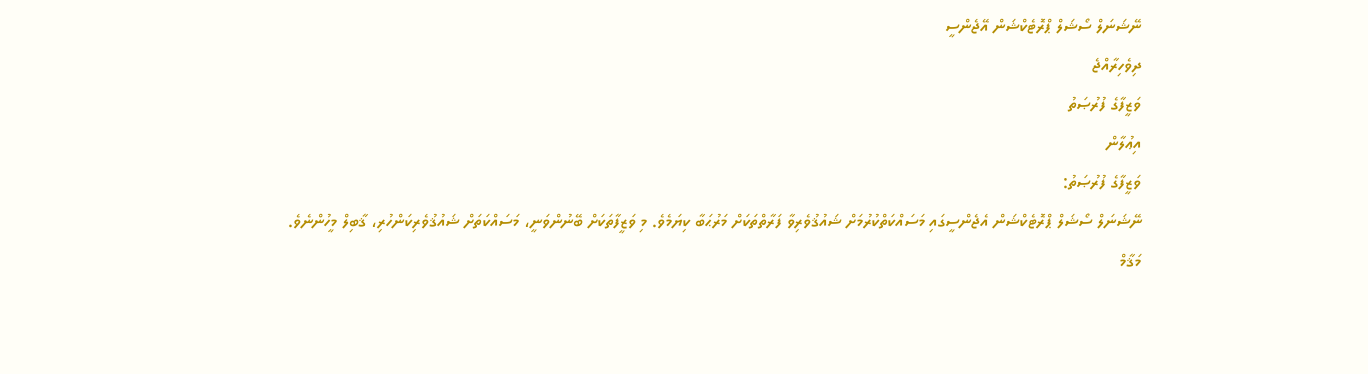ނޭޝަނަލް ސޯޝަލް ޕްރޮޓެކްޝަން އޭޖެންސީ
ދިވެހިރާއްޖެ
ވަޒީފާގެ ފުރުޞަތު
އިޢުލާން
ވަޒީފާގެ ފުރުޞަތު:
ނޭޝަނަލް ސޯޝަލް ޕްރޮޓެކްޝަން އެޖެންސީގައި މަސައްކަތްކުރުމަށް ޝައުޤުވެރިވާ ފަރާތްތަކަށް މަރުޙަބާ ކިޔަމެވެ. މި ވަޒީފާތަކަށް ބޭނުންވަނީ، މަސައްކަތަށް ޝައުޤުވެރިކަންހުރި، ޤާބިލް މީހުންނެވެ.
މަޤާމް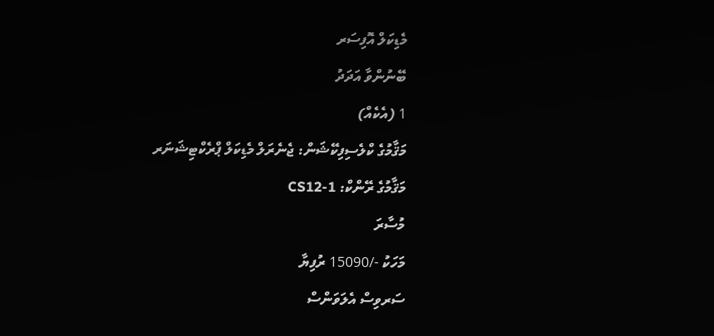މެޑިކަލް އޮފިސަރ
ބޭނުންވާ އަދަދު
1 (އެކެއް)
މަޤާމުގެ ކްލެސިފިކޭޝަން: ޖެނެރަލް މެޑިކަލް ޕްރެކްޓިޝަނަރ
މަޤާމުގެ ރޭންކް: CS12-1
މުސާރަ
މަހަކު -/15090 ރުފިޔާ
ސަރވިސް އެލަވަންސް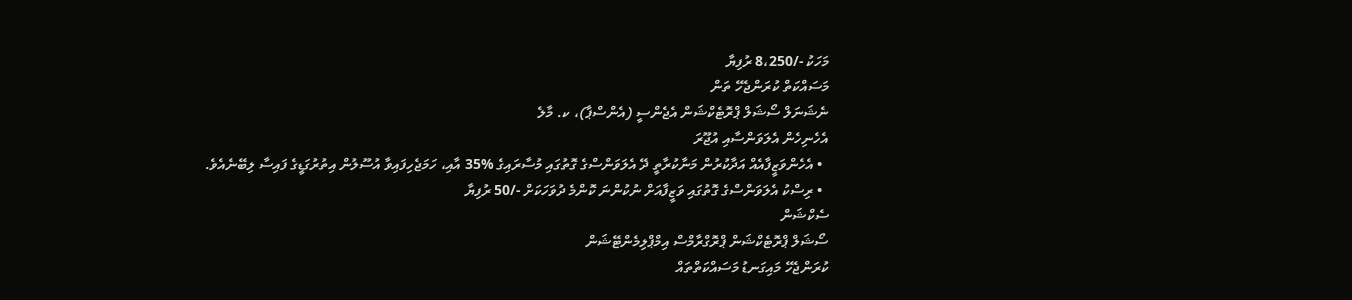މަހަކު -/8،250 ރުފިޔާ
މަސައްކަތް ކުރަންޖެހޭ ތަން
ނެޝަނަލް ސޯޝަލް ޕްރޮޓެކްޝަން އެޖެންސީ (އެންސްޕާ)، ކ. މާލެ
އެހެނިހެން އެލަވަންސާއި އުޖޫރަ
  • އެހެންވަޒީފާއެއް އަދާކުރުން މަނާކުރާތީ ދޭ އެލަވަންސްގެ ގޮތުގައި މުސާރައިގެ %35 އާއި، ހަމަޖެހިފައިވާ އުސޫލުން އިތުރުގަޑީގެ ފައިސާ ލިބޭނެއެވެ.
  • ރިސްކު އެލަވަންސްގެ ގޮތުގައި ވަޒީފާއަށް ނުކުންނަ ކޮންމެ ދުވަހަކަށް -/50 ރުފިޔާ
ސެކްޝަން
ސޯޝަލް ޕްރޮޓެކްޝަން ޕްރޮގްރާމްސް އިމްޕްލިމެންޓޭޝަން
ކުރަންޖެހޭ މައިގަނޑު މަސައްކަތްތައް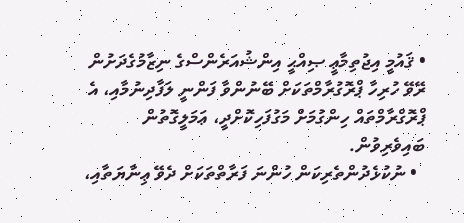• ޤައުމީ އިޖުތިމާޢީ ޞިއްޙީ އިންޝުއަރެންސްގެ ނިޒާމުގެދަށުން ރޭވޭ ހުރިހާ ޕްރޮގުރާމްތަކަށް ބޭނުންވާ ފަންނީ ލަފާދިނުމާއި، އެ ޕްރޮގްރާމްތައް ހިންގުމަށް މަގުފަހިކޮށްދީ، ޢަމަލީގޮތުން ބައިވެރިވުން.
  • ނުކުޅެދުންތެރިކަން ހުންނަ ފަރާތްތަކަށް ދެވޭ ޢިނާޔަތާއި،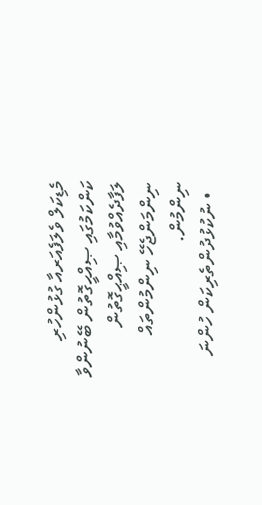މެޑިކަލް ވެލަފެއަރއާ ގުޅުންހުރި ކަންކަމުގައި ޞިއްޙީގޮތުން ބޭނުންވާ ލަފާދެއްވުމާއި ޞިއްޙީގޮތުން ނިންމަންޖެހޭ ނިންމުންތައް ނިންމުން.
  • ނުކުޅުދުންތެރިކަން ހުންނަ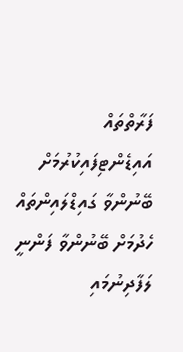ފަރާތްތައް އައިޑެންޓިފައިކުރުމަށް ބޭނުންވާ ގައިޑްލައިންތައް ހެދުމަށް ބޭނުންވާ ފަންނީ ލަފާދިނުމައި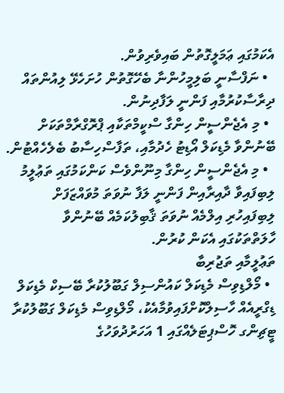އެކަމުގައި ޢަމަލީގޮތުން ބައިވެރިވުން.
  • ނަފްސާނީ ބަލިމީހުންނާ ބެހޭގޮތުން ހުށަހެޅޭ ލިއުންތައް ދިރާސާކުރުމާއި ފަންނީ ލަފާދިނުން.
  • މި އެޖެންސީން ހިންގާ ސްކީމްތަކާއި ޕްރޮގްރާމްތަކަށް ބޭނުންވާ މެޑިކަލް އޯޑިޓު ހެދުމާއި، ތަފާސްހިސާބު ބެލެހެއްޓުން.
  • މި އެޖެންސީން ހިންގާ މިނޫންވެސް ކަންކަމުގައި ތަޢުލީމު ލިބިފައިވާ ދާއިރާއިން ފަންނީ ލަފާ ނުވަތަ މުވައްޒަފަށް ލިބިފައިހުރި އިލްމެއް ނުވަތަ ޤާބިލުކަމެއް ބޭނުންވާ ހާލަތްތަކުގައި އެކަން ކުރުން.
ތަޢުލީމާއި ތަޖުރިބާ
  • މޯލްޑިވިސް މެޑިކަލް ކައުންސިލް ގަބޫލުކުރާ ބޭސިކް މެޑިކަލް ޑިގްރީއެއް ހާސިލްކޮށްފައިވުމާއެކު، މޯލްޑިވިސް މެޑިކަލް ގަބޫލުކުރާ ޓީޗިންގ ހޮސްޕިޓަލެއްގައި 1 އަހަރުދުވަހުގެ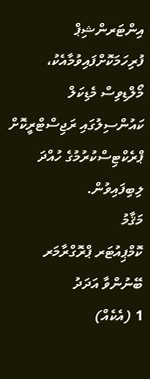އިންޓަރންޝިޕް ފުރިހަމަކޮށްފައިވުމާއެކު، މޯލްޑިވިސް މެޑިކަލް ކައުންސިލުގައި ރަޖިސްޓްރީކޮށް ޕްރެކްޓިސްކުރުމުގެ ހުއްދަ ލިބިފައިވުން.
މަޤާމު
ކޮމްޕިއުޓަރ ޕްރޮގްރާމަރ
ބޭނުންވާ އަދަދު
1 (އެކެއް)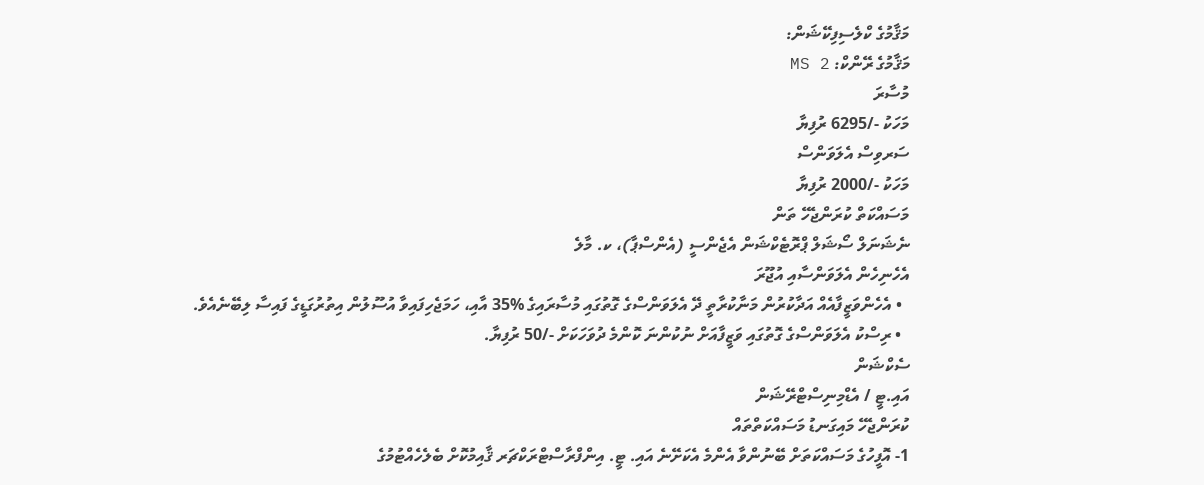މަޤާމުގެ ކްލެސިފިކޭޝަން:
މަޤާމުގެ ރޭންކް: MS 2
މުސާރަ
މަހަކު -/6295 ރުފިޔާ
ސަރވިސް އެލަވަންސް
މަހަކު -/2000 ރުފިޔާ
މަސައްކަތް ކުރަންޖެހޭ ތަން
ނެޝަނަލް ސޯޝަލް ޕްރޮޓެކްޝަން އެޖެންސީ (އެންސްޕާ)، ކ. މާލެ
އެހެނިހެން އެލަވަންސާއި އުޖޫރަ
  • އެހެންވަޒީފާއެއް އަދާކުރުން މަނާކުރާތީ ދޭ އެލަވަންސްގެ ގޮތުގައި މުސާރައިގެ %35 އާއި، ހަމަޖެހިފައިވާ އުސޫލުން އިތުރުގަޑީގެ ފައިސާ ލިބޭނެއެވެ.
  • ރިސްކު އެލަވަންސްގެ ގޮތުގައި ވަޒީފާއަށް ނުކުންނަ ކޮންމެ ދުވަހަކަށް -/50 ރުފިޔާ.
ސެކްޝަން
އައި.ޓީ / އެޑްމިނިސްޓްރޭޝަން
ކުރަންޖެހޭ މައިގަނޑު މަސައްކަތްތައް
1- އޮފީހުގެ މަސައްކަތަށް ބޭނުންވާ އެންމެ އެކަށޭނެ އައި. ޓީ. އިންފްރާސްޓްރަކްޗަރ ޤާއިމުކޮށް ބެލެހެއްޓުމުގެ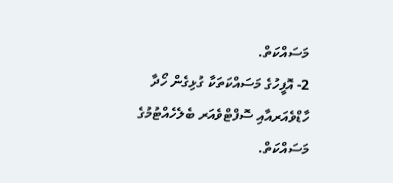މަސައްކަތް.
2- އޮފީހުގެ މަސައްކަތަކާ ގުޅިގެން ހޯދާ ހާޑްވެއަރއާއި ސޮފްޓްވެއަރ ބެލެހެއްޓުމުގެ މަސައްކަތް.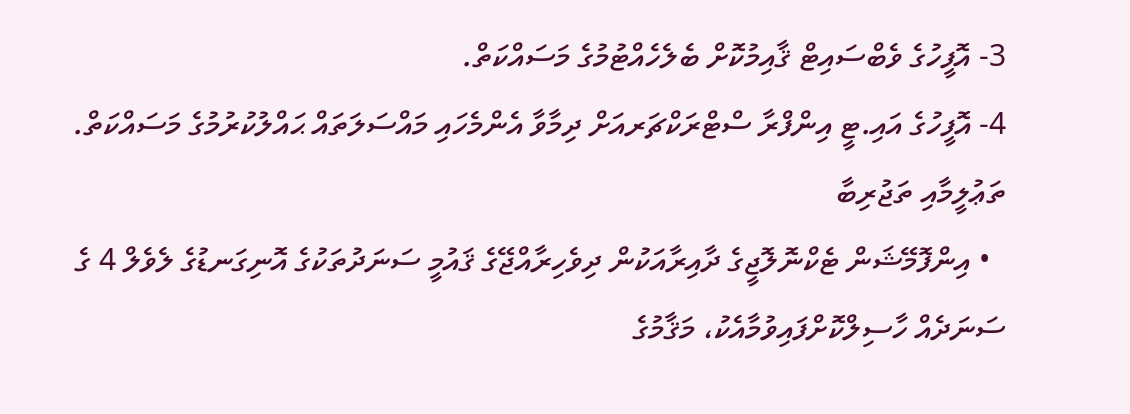3- އޮފީހުގެ ވެބްސައިޓް ޤާއިމުކޮށް ބެލެހެއްޓުމުގެ މަސައްކަތް.
4- އޮފީހުގެ އައި.ޓީ އިންފްރާ ސްޓްރަކްޗަރއަށް ދިމާވާ އެންމެހައި މައްސަލަތައް ޙައްލުކުރުމުގެ މަސައްކަތް.
ތަޢުލީމާއި ތަޖުރިބާ
  • އިންފޮމޭޝަން ޓެކްނޮލޮޖީގެ ދާއިރާއަކުން ދިވެހިރާއްޖޭގެ ޤައުމީ ސަނަދުތަކުގެ އޮނިގަނޑުގެ ލެވެލް 4 ގެ ސަނަދެއް ހާސިލްކޮށްފައިވުމާއެކު، މަޤާމުގެ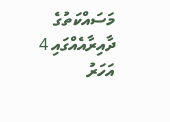މަސައްކަތުގެ ދާއިރާއެއްގައި 4 އަހަރު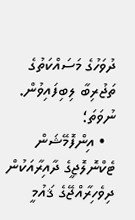ދުވަހުގެ މަސައްކަތުގެ ތަޖުރިބާ ލިބިފައިވުން. ނުވަތަ؛
  • އިންފޮމޭޝަން ޓެކްނޮލޮޖީގެ ދާއިރާއަކުން ދިވެހިރާއްޖޭގެ ޤައުމީ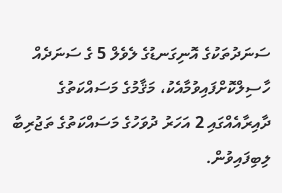ސަނަދުތަކުގެ އޮނިގަނޑުގެ ލެވެލް 5 ގެ ސަނަދެއް ހާސިލްކޮށްފައިވުމާއެކު، މަޤާމުގެ މަސައްކަތުގެ ދާއިރާއެއްގައި 2 އަހަރު ދުވަހުގެ މަސައްކަތުގެ ތަޖުރިބާ ލިބިފައިވުން.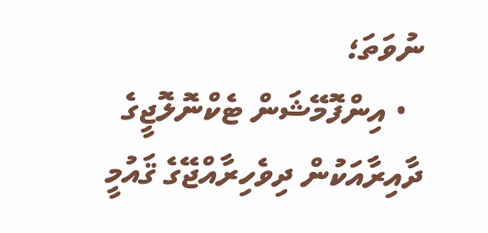ނުވަތަ؛
  • އިންފޮމޭޝަން ޓެކްނޮލޮޖީގެ ދާއިރާއަކުން ދިވެހިރާއްޖޭގެ ޤައުމީ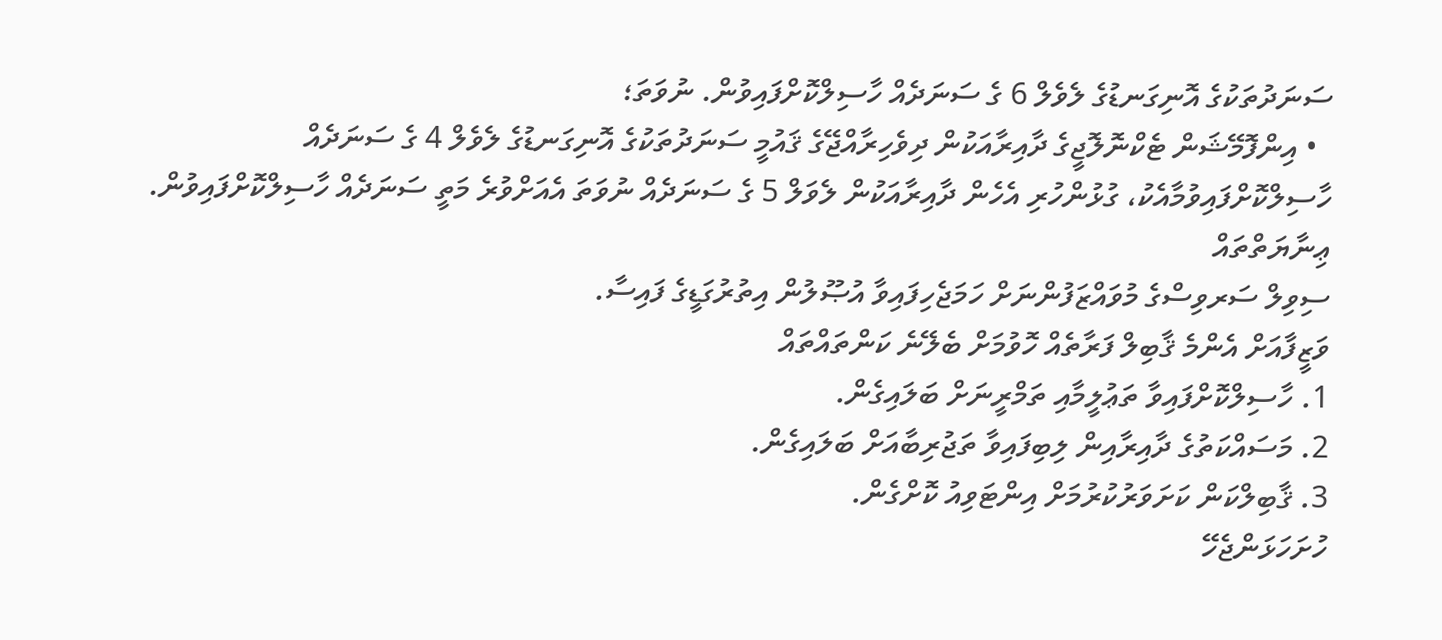ސަނަދުތަކުގެ އޮނިގަނޑުގެ ލެވެލް 6 ގެ ސަނަދެއް ހާސިލްކޮށްފައިވުން. ނުވަތަ؛
  • އިންފޮމޭޝަން ޓެކްނޮލޮޖީގެ ދާއިރާއަކުން ދިވެހިރާއްޖޭގެ ޤައުމީ ސަނަދުތަކުގެ އޮނިގަނޑުގެ ލެވެލް 4 ގެ ސަނަދެއް ހާސިލްކޮށްފައިވުމާއެކު، ގުޅުންހުރި އެހެން ދާއިރާއަކުން ލެވަލް 5 ގެ ސަނަދެއް ނުވަތަ އެއަށްވުރެ މަތީ ސަނަދެއް ހާސިލްކޮށްފައިވުން.
ޢިނާޔަތްތައް
ސިވިލް ސަރވިސްގެ މުވައްޒަފުންނަށް ހަމަޖެހިފައިވާ އުޞޫލުން އިތުރުގަޑީގެ ފައިސާ.
ވަޒީފާއަށް އެންމެ ޤާބިލް ފަރާތެއް ހޮވުމަށް ބެލޭނެ ކަންތައްތައް
1. ހާސިލްކޮށްފައިވާ ތަޢުލީމާއި ތަމްރީނަށް ބަލައިގެން.
2. މަސައްކަތުގެ ދާއިރާއިން ލިބިފައިވާ ތަޖުރިބާއަށް ބަލައިގެން.
3. ޤާބިލްކަން ކަށަވަރުކުރުމަށް އިންޓަވިއު ކޮށްގެން.
ހުށަހަޅަންޖެހޭ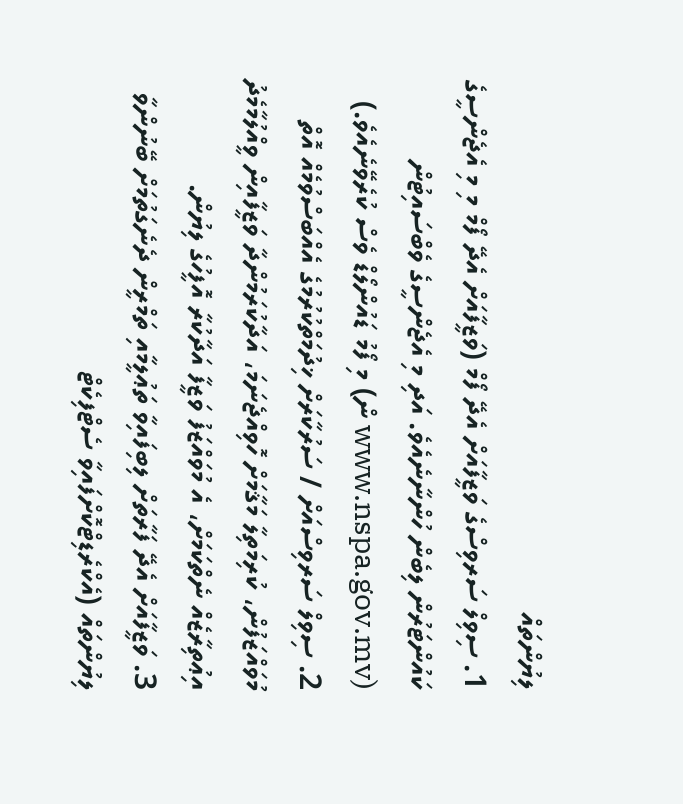ލިޔުންތައް
1. ސިވިލް ސަރވިސްގެ ވަޒީފާއަށް އެދޭ ފޯމް (ވަޒީފާއަށް އެދޭ ފޯމް މި މި އެޖެންސީގެ ކައުންޓަރުން ލިބެން ހުންނާނެއެވެ. އަދި މި އެޖެންސީގެ ވެބްސައިޓުން (www.nspa.gov.mv ން) މި ފޯމު ޑައުންލޯޑް ވެސް ކުރެވޭނެއެވެ.)
2. ސިވިލް ސަރވިސްއަށް / ސަރުކާރަށް ޚިދުމަތްކުރުމުގެ އެއްބަސްވުމެއް އޮތް މުވައްޒަފުން، ކުރިމަތިލާ މަޤާމަށް ހޮވިއްޖެނަމަ، އަދާކުރަމުންދާ ވަޒީފާއިން ވީއްލުމާމެދު އިޢުތިރާޒެއް ނެތްކަމަށް، އެ މުވައްޒަފު ވަޒީފާ އަދާކުރާ އޮފީހުގެ ލިޔުން.
3. ވަޒީފާއަށް އެދޭ ފަރާތަށް ލިބިފައިވާ ތަޢުލީމާއި ތަމްރީން ދެނެގަތުމަށް ބޭނުންވާ ލިޔުންތައް (އެކްރެޑިޓްކޮށްފައިވާ ސެޓްފިކެޓް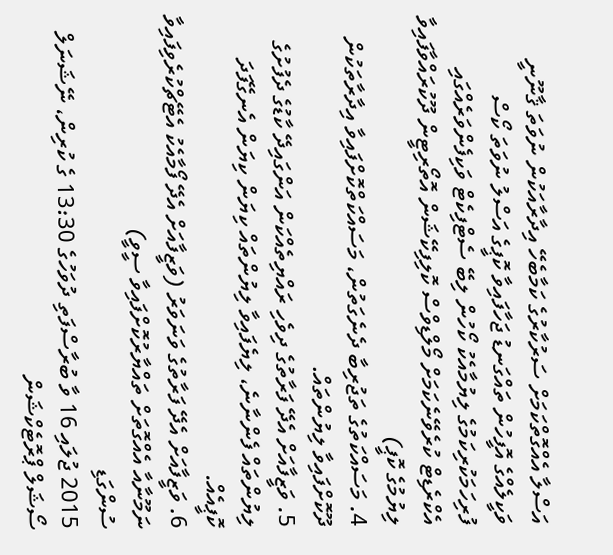އަސްލާ އެއްގޮތްކަމަށް ސަރުކާރުގެ ކަމާބެހޭ އިދާރާއަކުން ނުވަތަ ޤާނޫނީ ވަކީލެއްގެ އޮފީހުން ތައްގަނޑު ޖަހާފައިވާ ކޮޕީގެ އަސްލު ނުވަތަ ކޯސް ފުރިހަމަކުރިކަމުގެ ލިޔުމާއެކު ކޯހުން ލިބޭ ސެޓްފިކެޓް ވަކިފެންވަރެއްގައި އެކްރެޑިޓް ކުރެވޭނެކަމަށް މޯލްޑިވްސް ކޮލިފިކޭޝަން އޮތޯރިޓީން ދޫކުރައްވާފައިވާ ލިޔުމުގެ ކޮޕީ)
4. މަސައްކަތުގެ ތަޖުރިބާ ދެނެގަތުން، މަސައްކަތްކޮށްފައިވާ އިދާރާތަކުން ދޫކޮށްފައިވާ ލިޔުންތައް.
5. ވަޒީފާއަށް އެދޭ ފަރާތުގެ ދިވެހި ރައްޔިތެއްކަން އަންގައިދޭ ކާޑުގެ ދެފުށުގެ ލިޔުންތައް ފެންނާނެ، ލިޔެފައިވާ ލިޔުންތައް ކިޔަން ކިޔަން އެނގޭފަދަ ކޮޕީއެއް.
6. ވަޒީފާއަށް އެދޭ ފަރާތުގެ ވަނަވަރު (ވަޒީފާއަށް އެދޭ ފޯމާއެކު އެޓޭޗްކުރެވިފައިވާ ނަމޫނާއާ އެއްގޮތަށް ތައްޔާރުކޮށްފައިވާ ސީވީ)
ސުންގަޑި
2015 ޖުލައި 16 ވާ ބުރާސްފަތި ދުވަހުގެ 13:30 ގެ ކުރިން، ނޭޝަނަލް ސޯޝަލް ޕްރޮޓެކްޝަން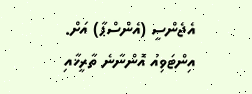އެޖެންސީ (އެންސްޕާ) އަށް.
އިންޓަވިއު އޮންނާނެ ތާރީޚާއި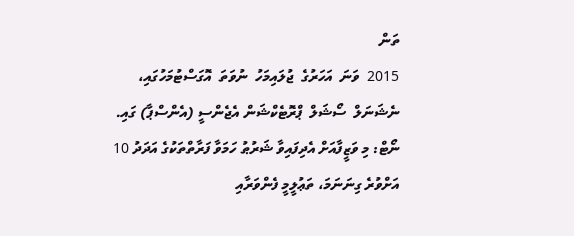ތަން
2015  ވަނަ  އަހަރުގެ  ޖުލައިމަހު  ނުވަތަ  އޮގަސްޓުމަހުގައި،  ނެޝަނަލް  ސޯޝަލް  ޕްރޮޓެކްޝަން އެޖެންސީ (އެންސްޕާ) ގައި.
ނޯޓް: މި ވަޒީފާއަށް އެދިފައިވާ ޝަރުޠު ހަމަވާ ފަރާތްތަކުގެ އަދަދު 10 އަށްވުރެ ގިނަނަމަ، ތަޢުލީމީ ފެންވަރާއި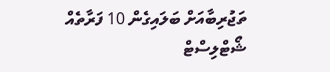ތަޖުރިބާއަށް ބަލައިގެން 10 ފަރާތެއް ޝޯޓްލިސްޓް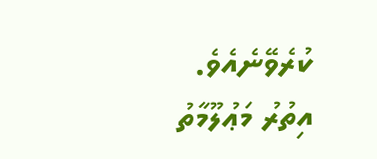ކުރެވޭނެއެވެ.
އިތުރު މަޢުލޫމާތު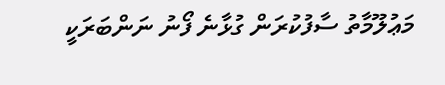މަޢުލޫމާތު ސާފުކުރަން ގުޅާނެ ފޯނު ނަންބަރަކީ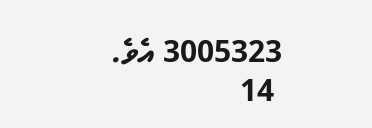3005323 އެވެ.
 14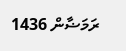ރަމަޟާން 1436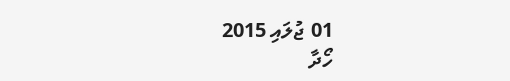01 ޖުލައި 2015
ހޯދާ